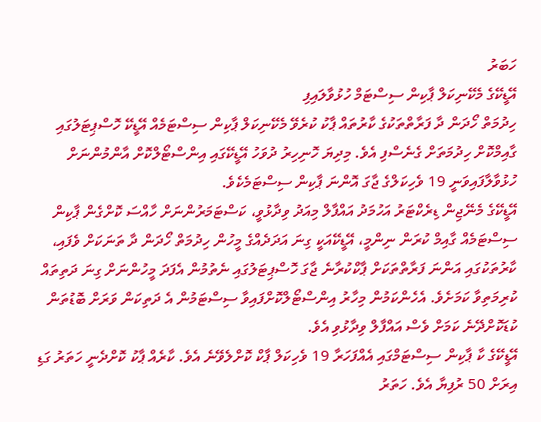ހަބަރު
އޭޑީކޭގެ މެކޭނިކަލް ޕާކިން ސިސްޓަމް ހުޅުވާލައިފި
ހިދުމަތް ހޯދަން ދާ ފަރާތްތަކުގެ ކާރުތައް ޕާކު ކުރެވޭ މެކޭނިކަލް ޕާކިން ސިސްޓަމެއް އޭޑީކޭ ހޮސްޕިޓަލުގައި ގާއިމްކޮށް ހިދުމަތަށް ގެނެސްފި އެވެ. މިދިޔަ ހޮނިހިރު ދުވަހު އޭޑީކޭގައި އިންސްޓޯލްކޮށް އާންމުންނަށް ހުޅުވާލާފައިވަނީ 19 ވެހިކަލްގެ ޖާގަ އޮންނަ ޕާކިން ސިސްޓަމެކެވެ.
އޭޑީކޭގެ މެނޭޖިން ޑިރެކްޓަރު އަހުމަދު އައްފާލް މިއަދު ވިދާޅުވީ، ކަސްޓަމަރުންނަށް ހާއްސަ ކޮށްގެން ޕާކިން ސިސްޓަމެއް ގާއިމް ކުރަން ނިންމީ، އޭޑީކޭއަކީ ގިނަ އަދަދެއްގެ މީހުން ހިދުމަތް ހޯދަން ދާ ތަނަކަށް ވެފައި، ކާރުތަކުގައި އަންނަ ފަރާތްތަކަށް ޕާކްކުރާނެ ޖާގަ ހޮސްޕިޓަލުގައި ނެތުމުން އެފަދަ މީހުންނަށް ގިނަ ދަތިތައް ކުރިމަތިވާ ކަމަށެވެ. އެހެންކަމުން މިހާރު އިންސްޓޯލްކޮށްފައިވާ ސިސްޓަމުން އެ ދަތިކަން ވަރަށް ބޮޑުތަން ކުޑަކޮށްދޭނެ ކަމަށް ވެސް އައްފާލް ވިދާޅުވި އެވެ.
އޭޑީކޭގެ ކާ ޕާކިން ސިސްޓަމްގައި އެއްފަހަރާ 19 ވެހިކަލް ޕާކް ކޮށްލެވޭނެ އެވެ. ކާރެއް ޕާކު ކޮށްދެނީ ހަތަރު ގަޑި އިރަށް 50 ރުފިޔާ އެވެ. ހަތަރު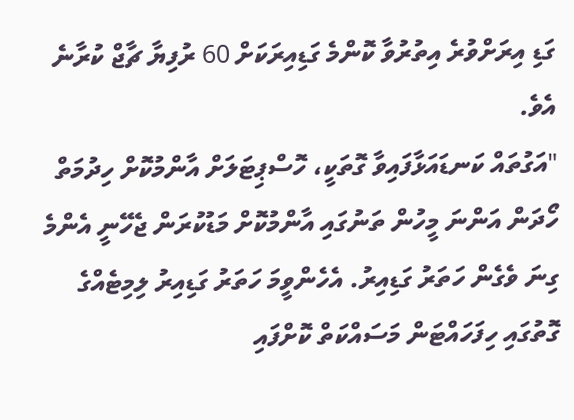ގަޑި އިރަށްވުރެ އިތުރުވާ ކޮންމެ ގަޑިއިރަކަށް 60 ރުފިޔާ ޗާޖް ކުރާނެ އެވެ.
"އަގުތައް ކަނޑައަޅާފައިވާ ގޮތަކީ، ހޮސްޕިޓަލަށް އާންމުކޮށް ހިދުމަތް ހޯދަން އަންނަ މީހުން ތަނުގައި އާންމުކޮށް މަޑުކުރަން ޖެހޭނީ އެންމެ ގިނަ ވެގެން ހަތަރު ގަޑިއިރު. އެހެންވީމަ ހަތަރު ގަޑިއިރު ލިމިޓެއްގެ ގޮތުގައި ހިފަހައްޓަން މަސައްކަތް ކޮށްފައި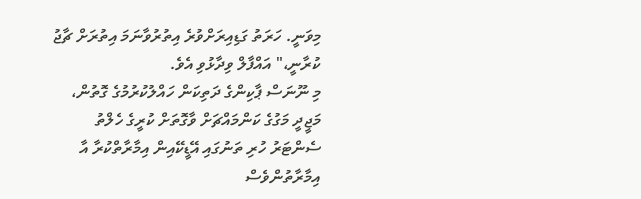މިވަނީ. ހަރަތު ގަޑިއިރަށްވުރެ އިތުރުވާނަމަ އިތުރަށް ޗާޖު ކުރާނީ،" އައްފާލް ވިދާޅުވި އެވެ.
މި ނޫނަސް ޕާކިންގެ ދަތިކަން ހައްލުކުރުމުގެ ގޮތުން، މަޖީދީ މަގުގެ ކަންމައްޗަށް ވާގޮތަށް ކުރީގެ ހެލްތު ސެންޓަރު ހުރި ތަނުގައި އޭޑީކޭއިން އިމާރާތްކުރާ އާ އިމާރާތުންވެސް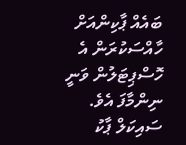ބައެއް ޕާކިންއަށް ހާއްސަކުރަން އެ ހޮސްޕިޓަލުން ވަނީ ނިންމާފަ އެވެ. ސައިކަލް ޕާކު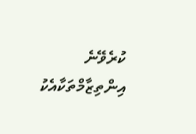ކުރެވޭނެ އިންތިޒާމްތަކާއެކު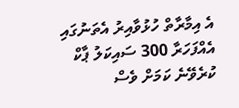އެ އިމާރާތް ހުޅުވާއިރު އެތަނުގައި އެއްފަހަރާ 300 ސައިކަލު ޕާކް ކުރެވޭނެ ކަމަށް ވެސް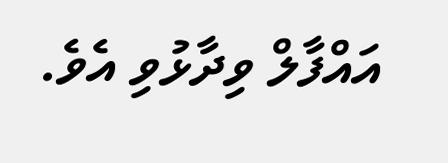އައްފާލް ވިދާޅުވި އެވެ.